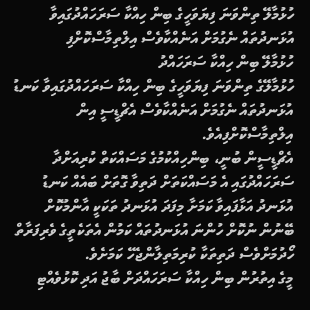ހުޅުމާލޭ ތިންވަނަ ފިޔަވަހީގެ ބިން ހިއްކާ ސަރަހައްދުގައިވާ އުޅަނދުތައް ނެގުމަށް އަނެއްކާވެސް އިލްތިމާސްކޮށްފި
ހުޅުމާލޭ ބިން ހިއްކާ ސަރަހައްދު
ހުޅުމާލޭގެ ތިންވަނަ ފިޔަވަހީގެ ބިން ހިއްކާ ސަރަހައްދުގައިވާ ކަނޑު އުޅަނދުތައް ނެގުމަށް އަނެއްކާވެސް އެޗްޑީސީ އިން އިލްތިމާސްކޮށްފިއެވެ.
އެޗްޑީސީން ބުނީ، ބިންހިއްކުމުގެ މަސައްކަތް ކުރިއަށްދާ ސަރަހައްދުގައި އެ މަސައްކަތަށް ދަތިވާ ގޮތަށް ބައެއް ކަނޑު އުޅަނދު އަޅާފައިވާ ކަމަށާ މިފަދަ އުޅަނދު ތަކަކީ އާންމުކޮށް ބޭނުން ނުކޮށް ހުންނަ އުޅަނދުތައް ކަމުން އެތަކެތީގެ ވެރިފަރާތް ހޯދުމަށްވެސް ދަތިތަކާ ކުރިމަތިލާންޖެހޭ ކަމަށެވެ.
މީގެ އިތުރުން ބިން ހިއްކާ ސަރަހައްދަށް ބާޖު އަދި ކޮޅުވެއްޓި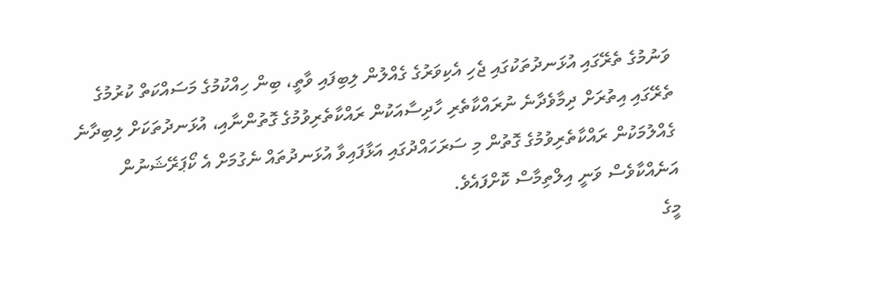ވަނުމުގެ ތެރޭގައި އުޅަނދުތަކުގައި ޖެހި އެކިވަރުގެ ގެއްލުން ލިބިފައި ވާތީ، ބިން ހިއްކުމުގެ މަސައްކަތް ކުރުމުގެ ތެރޭގައި އިތުރަށް ދިމާވެދާނެ ނުރައްކާތެރި ހާދިސާއަކުން ރައްކާތެރިވުމުގެ ގޮތުންނާއި، އުޅަނދުތަކަށް ލިބިދާނެ ގެއްލުމަކުން ރައްކާތެރިވުމުގެ ގޮތުން މި ސަރަހައްދުގައި އަޅާފައިވާ އުޅަނދުތައް ނެގުމަށް އެ ކޯޕަރޭޝަނުން އަނެއްކާވެސް ވަނީ އިލްތިމާސް ކޮށްފައެވެ.
މީގެ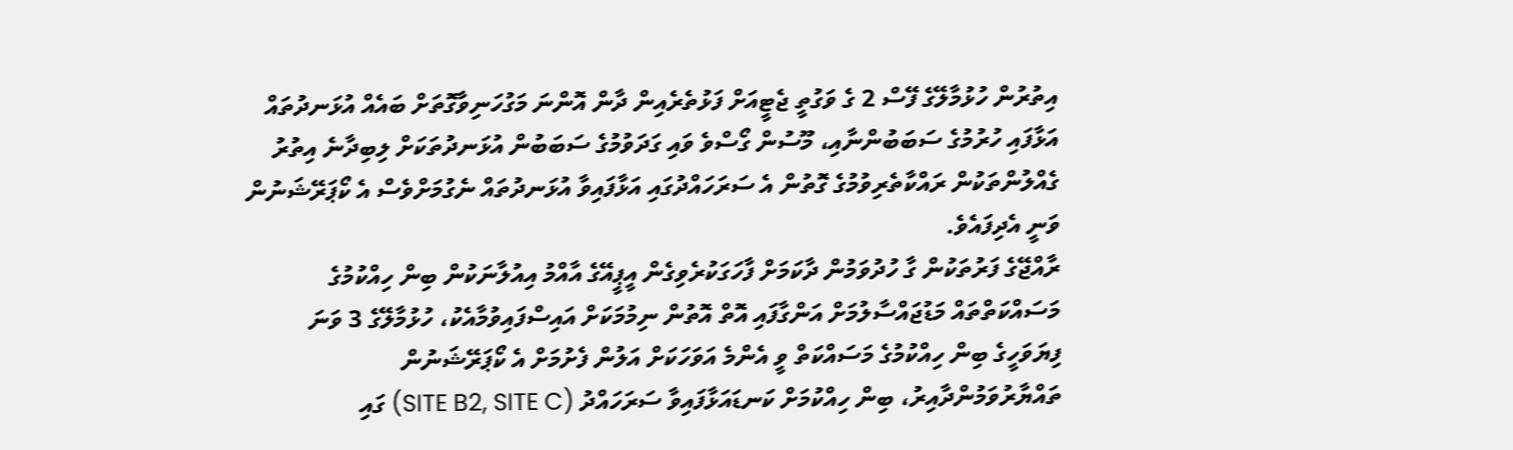އިތުރުން ހުޅުމާލޭގެ ފޭސް 2 ގެ ވަގުތީ ޖެޓީއަށް ފަޅުތެރެއިން ދާން އޮންނަ މަގުހަނިވާގޮތަށް ބައެއް އުޅަނދުތައް އަޅާފައި ހުރުމުގެ ސަބަބުންނާއި، މޫސުން ގޯސްވެ ވައި ގަދަވުމުގެ ސަބަބުން އުޅަނދުތަކަށް ލިބިދާނެ އިތުރު ގެއްލުންތަކުން ރައްކާތެރިވުމުގެ ގޮތުން އެ ސަރަހައްދުގައި އަޅާފައިވާ އުޅަނދުތައް ނެގުމަށްވެސް އެ ކޯޕަރޭޝަނުން ވަނީ އެދިފައެވެ.
ރާއްޖޭގެ ފަރުތަކުން ގާ ހުދުވަމުން ދާކަމަށް ފާހަގަކުރެވިގެން އީޕީއޭގެ އާއްމު އިއުލާނަކުން ބިން ހިއްކުމުގެ މަސައްކަތްތައް މަޑުޖައްސާލުމަށް އަންގާފައި އޮތް އޮތުން ނިމުމަކަށް އައިސްފައިވުމާއެކު، ހުޅުމާލޭގެ 3 ވަނަ ފިޔަވަހީގެ ބިން ހިއްކުމުގެ މަސައްކަތް ވީ އެންމެ އަވަހަކަށް އަލުން ފެށުމަށް އެ ކޯޕަރޭޝަނުން ތައްޔާރުވަމުންދާއިރު، ބިން ހިއްކުމަށް ކަނޑައަޅާފައިވާ ސަރަހައްދު (SITE B2, SITE C) ގައި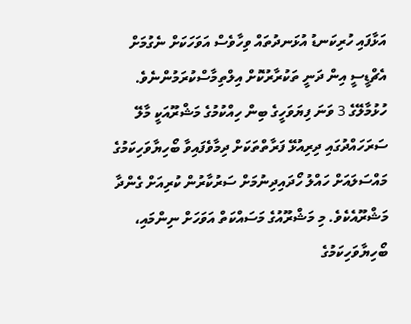އަޅާފައި ހުރިކަނޑު އުޅަނދުތައް ވިހާވެސް އަވަހަކަށް ނެގުމަށް އެޗްޑީސީ އިން ދަނީ ތަކުރާރުކޮށް އިލްތިމާސްކުރަމުންނެވެ.
ހުޅުމާލޭގެ 3 ވަނަ ފިޔަވަހީގެ ބިން ހިއްކުމުގެ މަޝްރޫއަކީ މާލޭ ސަރަހައްދުގައި ދިރިއުޅޭ ފަރާތްތަކަށް ދިމާވެފައިވާ ބޯހިޔާވަހިކަމުގެ މައްސަލައަށް ހައްލު ހޯދައިދިނުމަށް ސަރުކާރުން ކުރިއަށް ގެންދާ މަޝްރޫއެކެވެ. މި މަޝްރޫއުގެ މަސައްކަތް އަވަހަށް ނިންމައި، ބޯހިޔާވަހިކަމުގެ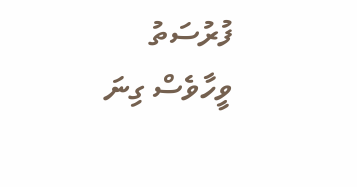ފުރުސަތު ވީހާވެސް ގިނަ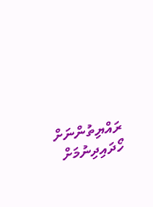ރައްޔިތުންނަށް ހޯދައިދިނުމަށް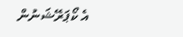އެ ކޯޕަރޭޝަނުން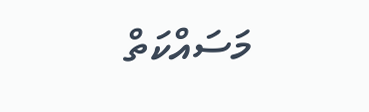މަސައްކަތް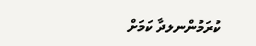ކުރަމުންނލދާ ކަމަށް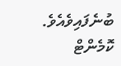ބުނެފައިވެއެވެ.
ކޮމެންޓް